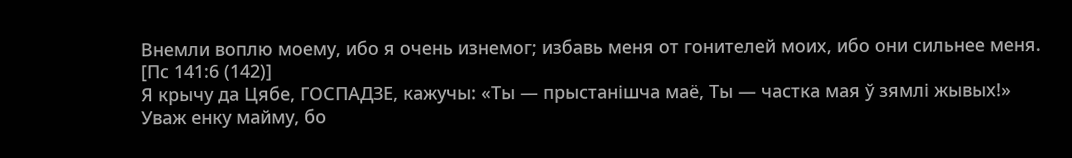Внемли воплю моему, ибо я очень изнемог; избавь меня от гонителей моих, ибо они сильнее меня.
[Пс 141:6 (142)]
Я крычу да Цябе, ГОСПАДЗЕ, кажучы: «Ты — прыстанішча маё, Ты — частка мая ў зямлі жывых!»
Уваж енку майму, бо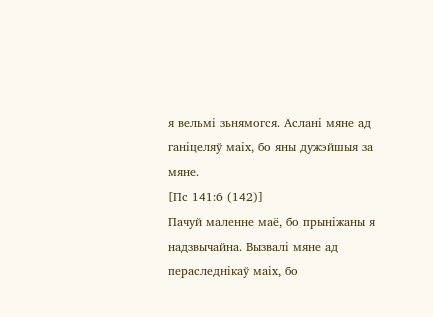я вельмі зьнямогся. Аслані мяне ад ганіцеляў маіх, бо яны дужэйшыя за мяне.
[Пс 141:6 (142)]
Пачуй маленне маё, бо прыніжаны я надзвычайна. Вызвалі мяне ад пераследнікаў маіх, бо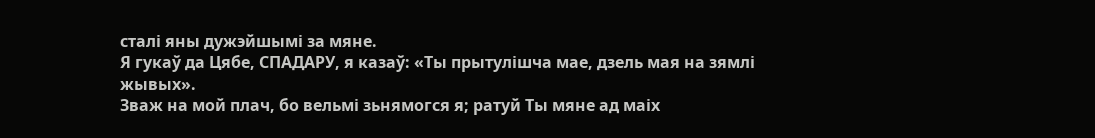сталі яны дужэйшымі за мяне.
Я гукаў да Цябе, СПАДАРУ, я казаў: «Ты прытулішча мае, дзель мая на зямлі жывых».
Зваж на мой плач, бо вельмі зьнямогся я; ратуй Ты мяне ад маіх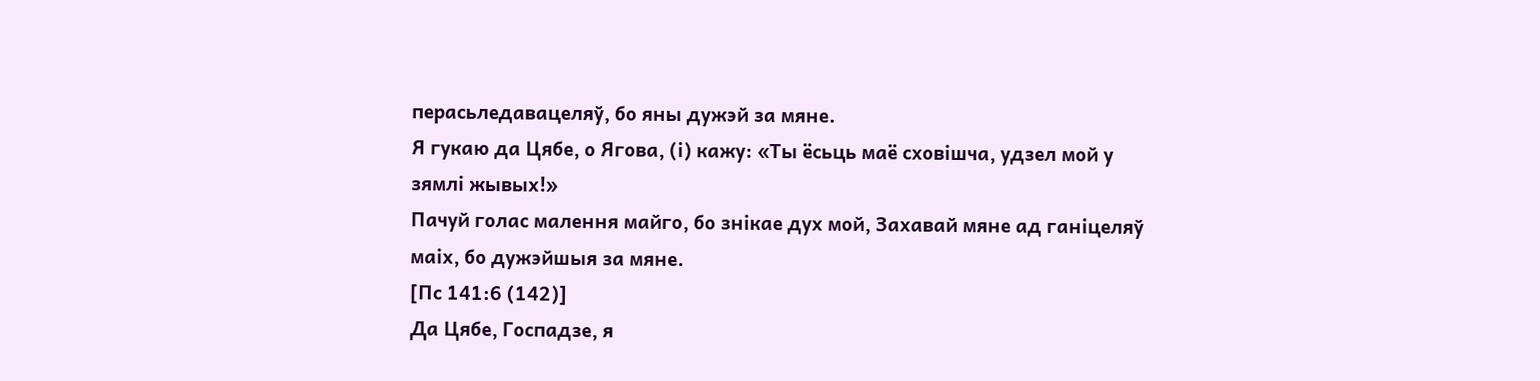перасьледавацеляў, бо яны дужэй за мяне.
Я гукаю да Цябе, о Ягова, (і) кажу: «Ты ёсьць маё сховішча, удзел мой у зямлі жывых!»
Пачуй голас малення майго, бо знікае дух мой, Захавай мяне ад ганіцеляў маіх, бо дужэйшыя за мяне.
[Пс 141:6 (142)]
Да Цябе, Госпадзе, я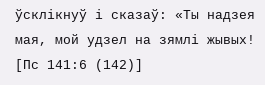ўсклікнуў і сказаў: «Ты надзея мая, мой удзел на зямлі жывых!
[Пс 141:6 (142)]